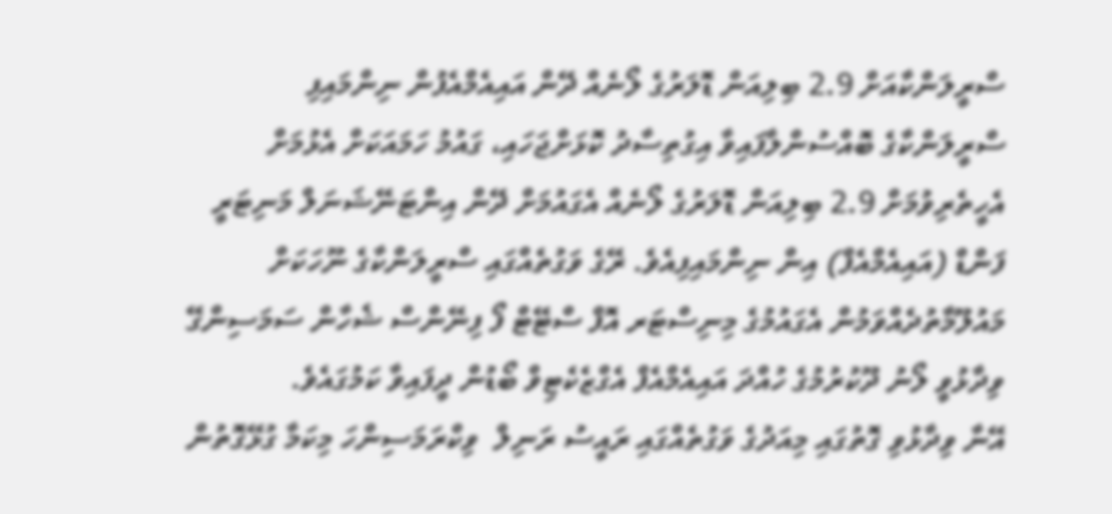ސްރީލަންކާއަށް 2.9 ބިލިއަން ޑޮލަރުގެ ލޯނެއް ދޭން އައިއެމްއެފުން ނިންމައިފި
ސްރީލަންކާގެ ބޮއްސުންލާފައިވާ އިގުތިސާދު ކޮޅަށްޖަހައި، ގައުމު ހަމައަކަށް އެޅުމަށް އެހީތެރިވުމަށް 2.9 ބިލިއަން ޑޮލަރުގެ ލޯނެއް އެގައުމަށް ދޭން އިންޓަނޭޝަނަލް މަނިޓަރީ ފަންޑް (އައިއެމްއެފް) އިން ނިންމައިފިއެވެ. ރޭގެ ވަގުތެއްގައި ސްރީލަންކާގެ ނޫހަކަށް މައުލޫމާތުދެއްވަމުން އެގައުމުގެ މިނިސްޓަރ އޮފް ސްޓޭޓް ފޯ ފިނޭންސް ޝެހާން ސަމަސިންގޭ ވިދާޅުވީ ލޯނު ދޫކުރުމުގެ ހުއްދަ އައިއެމްއެފް އެގްޒެކެޓިވް ބޯޑުން ދީފައިވާ ކަމުގައެވެ.
އޭނާ ވިދާޅުވި ގޮތުގައި މިއަދުގެ ވަގުތެއްގައި ރައީސު ރަނިލް  ވިކްރަމަސިންހަ މިކަމާ ގުޅޭގޮތުން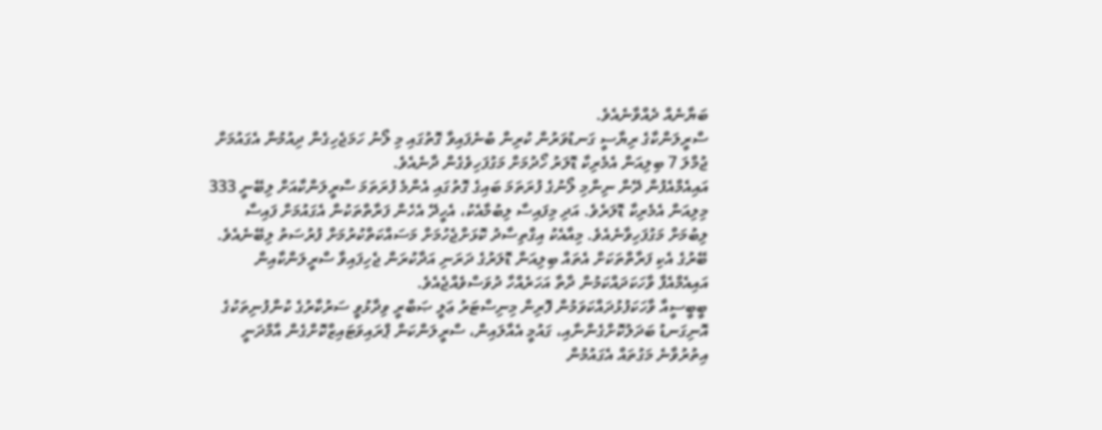ބަޔާނެއް ދެއްވާނެއެވެ.
ސްރީލަންކާގެ ރިޔާސީ ގަނޑުވަރުން ކުރިން ބުނެފައިވާ ގޮތުގައި މި ލޯނު ހަމަޖެހިގެން ދިއުމުން އެގައުމަށް ޖުމްލަ 7 ބިލިއަން އެމެރިކާ ޑޮލަރު ހޯދުމަށް މަގުފަހިވެގެން ދާނެއެވެ.
އައިއެމްއެފުން ދޭން ނިންމި ލޯނުގެ ފުރަތަމަ ބައިގެ ގޮތުގައި އެންމެ ފުރަތަމަ ސްރީލަންކާއަށް ލިބޭނީ 333 މިލިއަން އެމެރިކާ ޑޮލަރެވެ. އަދި މިފައިސާ ލިބުމާއެކު، އެހީދޭ އެހެން ފަރާތްތަކުން އެގައުމަށް ފައިސާ ލިބުމަށް މަގުފަހިވާނެއެވެ. މިއާއެކު އިގްތިސާދު ކޮޅަށްޖެހުމަށް މަސައްކަތްކުރުމަށް ފުރުސަތު ލިބޭނެއެވެ.
ބޭރުގެ އެކި ފަރާތްތަކަށް އެތައް ބިލިއަން ޑޮލަރުގެ ދަރަނި އަދާކުރަން ޖެހިފައިވާ ސްރީލަންކާއިން އައިއެމްއެފާ ވާހަކަދައްކަމުން ދާތާ އަހަރެއްހާ ދުވަސްވެއްޖެއެވެ.
ބީބީސީއާ ވާހަކަފުޅުދައްކަވަމުން ފޮރިން މިނިސްޓަރު ޢަލީ ޞަބްރީ ވިދާޅުވީ ސަރުކާރުގެ ކުންފުނިތަކުގެ އޮނިގަނޑު ބަދަލުކޮށްގެންނާއި، ގައުމީ އެއާލައިން، ސްރީލަންކަން ޕްރައިވަޓައިޒްކޮށްގެން އާމްދަނީ އިތުރުވާނެ މަގުތައް އެގައުމުން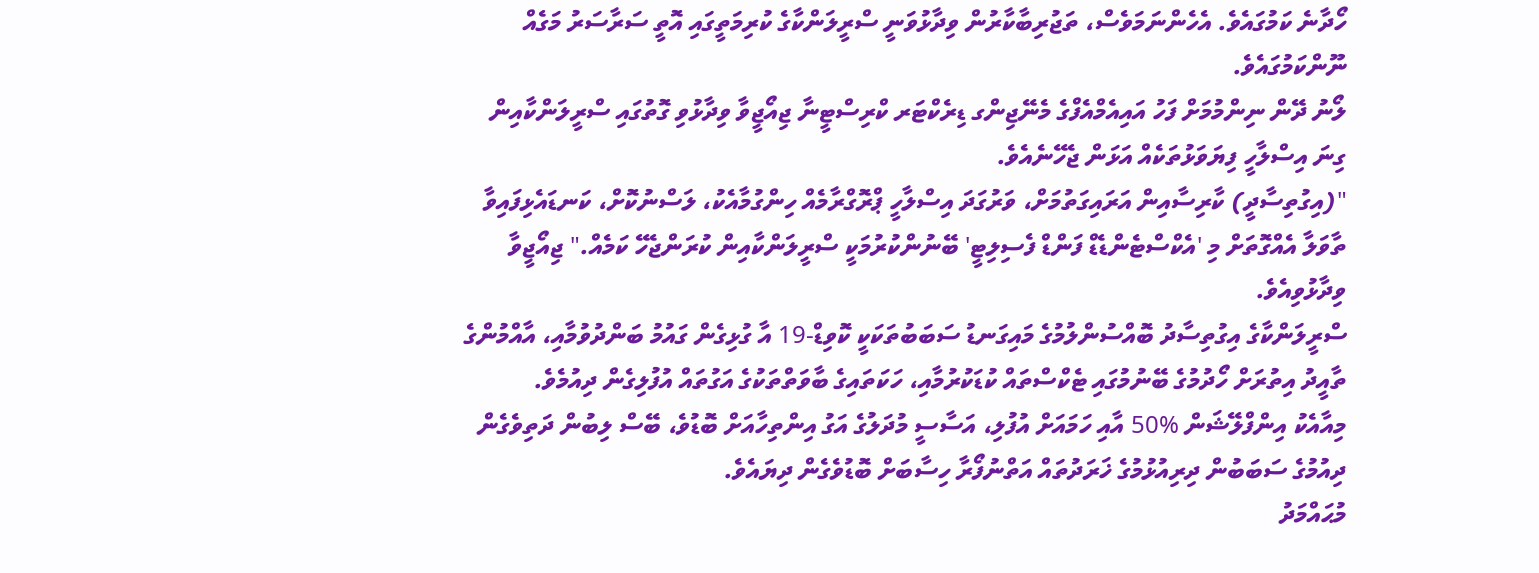ހޯދާނެ ކަމުގައެވެ. އެހެންނަމަވެސް، ތަޖުރިބާކާރުން ވިދާޅުވަނީ ސްރީލަންކާގެ ކުރިމަތީގައި އޮތީ ސަރާސަރު މަގެއް ނޫންކަމުގައެވެ.
ލޯނު ދޭން ނިންމުމަށް ފަހު އައިއެމްއެފްގެ މެނޭޖިންގ ޑިރެކްޓަރ ކްރިސްޓީނާ ޖިއޯޖީވާ ވިދާޅުވި ގޮތުގައި ސްރީލަންކާއިން ގިނަ އިސްލާހީ ފިޔަވަޅުތަކެއް އަޅަން ޖެހޭނެއެވެ.
"(އިގުތިސާދީ) ކާރިސާއިން އަރައިގަތުމަށް، ވަރުގަދަ އިސްލާހީ ޕްރޮގްރާމެއް ހިންގުމާއެކު، ލަސްނުކޮށް، ކަނޑައެޅިފައިވާ ތާވަލާ އެއްގޮތަށް މި 'އެކްސްޓެންޑެޑް ފަންޑް ފެސިލިޓީ' ބޭނުންކުރުމަކީ ސްރީލަންކާއިން ކުރަންޖެހޭ ކަމެއް." ޖިއޯޖީވާ ވިދާޅުވިއެވެ.
ސްރީލަންކާގެ އިގުތިސާދު ބޮއްސުންލުމުގެ މައިގަނޑު ސަބަބުތަކަކީ ކޮވިޑް-19 އާ ގުޅިގެން ގައުމު ބަންދުވުމާއި، އާއްމުންގެ ތާއީދު އިތުރަށް ހޯދުމުގެ ބޭނުމުގައި ޓެކްސްތައް ކުޑަކުރުމާއި، ހަކަތައިގެ ބާވަތްތަކުގެ އަގުތައް އުފުލިގެން ދިއުމެވެ.
މިއާއެކު އިންފްލޭޝަން %50 އާއި ހަމައަށް އުފުލި، އަސާސީ މުދަލުގެ އަގު އިންތިހާއަށް ބޮޑުވެ، ބޭސް ލިބުން ދަތިވެގެން ދިއުމުގެ ސަބަބުން ދިރިއުޅުމުގެ ޚަރަދުތައް އަތްނުފޯރާ ހިސާބަށް ބޮޑުވެގެން ދިޔައެވެ.
މުޙައްމަދު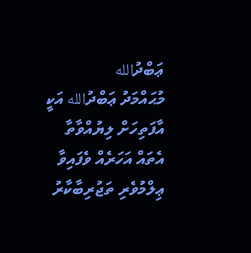ޢަބްދުالله
މުޙައްމަދު ޢަބްދުالله އަކީ އާފަތިހަށް ލިޔުއްވާތާ އެތައް އަހަރެއް ވެފައިވާ ޢިލްމުވެރި ތަޖުރިބާކާރު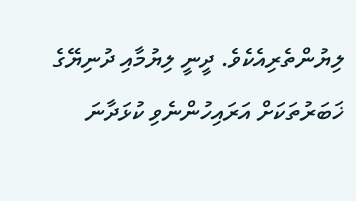ލިޔުންތެރިއެކެވެ. ދީނީ ލިޔުމާއި ދުނިޔޭގެ ޚަބަރުތަކަށް އަރައިހުންނެވި ކުޅަދާނަ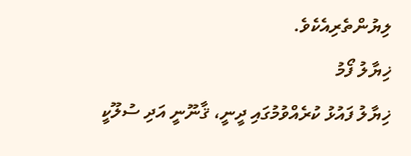ލިޔުންތެރިއެކެވެ.
ޚިޔާލު ފޯމު
ޚިޔާލު ފައުޅު ކުރެއްވުމުގައި ދީނީ، ޤާނޫނީ އަދި ސުލޫކީ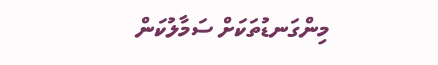މިންގަނޑުތަކަށް ސަމާލުކަން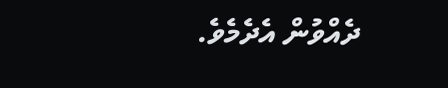ދެއްވުން އެދެމެވެ.